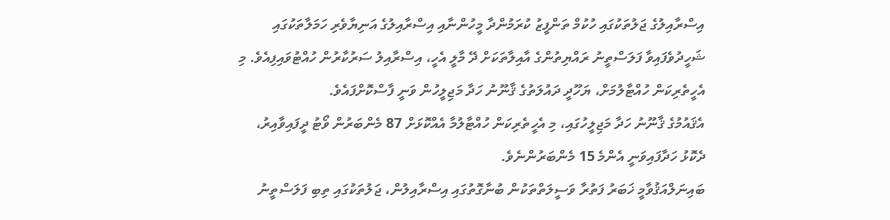އިސްރާއިލުގެ ޖަލުތަކުގައި ހުކުމް ތަންފީޒު ކުރަމުންދާ މީހުންނާއި އިސްރާއިލުގެ އަނިޔާވެރި ހަމަލާތަކުގައި ޝަހީދުވެފައިވާ ފަލަސްތީނު ރައްޔިތުންގެ އާއިލާތަކަށް ދޭ މާލީ އެހީ، އިސްރާއިލު ސަރުކާރުން ހުއްޓުވައިފިއެވެ. މި އެހީތެރިކަން ހުއްޓާލުމަށް، ޔަހޫދީ ދައުލަތުގެ ޤާނޫނު ހަދާ މަޖިލީހުން ވަނީ ފާސްކޮށްފައެވެ.
އެޤައުމުގެ ޤާނޫނު ހަދާ މަޖިލީހުގައި، މި އެހީތެރިކަން ހުއްޓާލުމާ އެއްކޮޅަށް 87 މެންބަރުން ވޯޓު ދީފައިވާއިރު، ދެކޮޅު ހަދާފައިވަނީ އެންމެ 15 މެންބަރުންނެވެ.
ބައިނަލްއަޤުވާމީ ޚަބަރު ފަތުރާ ވަސީލަތްތަކުން ބުނާގޮތުގައި އިސްރާއިލުން، ޖަލުތަކުގައި ތިބި ފަލަސްތީނު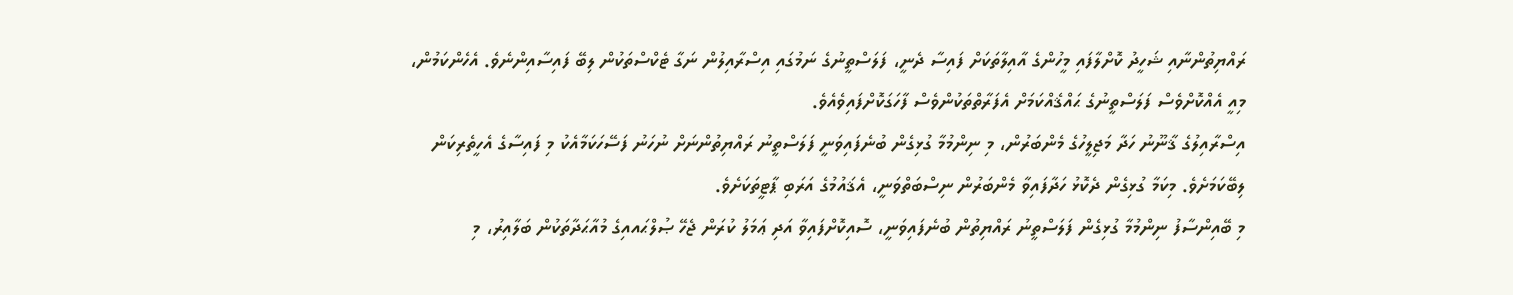ރައްޔިތުންނާއި ޝަހީދު ކޮށްލާފައި މީހުންގެ އާއިލާތަކަށް ފައިސާ ދެނީ، ފަލަސްތީނުގެ ނަމުގައި އިސްރާއިލުން ނަގާ ޓެކްސްތަކުން ލިބޭ ފައިސާއިންނެވެ. އެހެންކަމުން، މިއީ އެއްކޮށްވެސް ފަލަސްތީނުގެ ޙައްޤެއްކަމަށް އެފަރާތްތަކުންވެސް ފާހަގަކޮށްފައިވެއެވެ.
އިސްރާއިލުގެ ޤާނޫނު ހަދާ މަޖިލީހުގެ މެންބަރުން، މި ނިންމުމާ ގުޅިގެން ބުނެފައިވަނީ ފަލަސްތީނު ރައްޔިތުންނަށް ނުހަނު ފަސޭހަކަމާއެކު މި ފައިސާގެ އެހީތެރިކަން ލިބޭކަމަށެވެ. މިކަމާ ގުޅިގެން ދެކޮޅު ހަދާފައިވާ މެންބަރުން ނިސްބަތްވަނީ، އެޤައުމުގެ އަރަބި ޕާޓީތަކަށެވެ.
މި ބޭއިންސާފު ނިންމުމާ ގުޅިގެން ފަލަސްތީނު ރައްޔިތުން ބުނެފައިވަނީ، ސޮއިކޮށްފައިވާ އަދި ޢަމަލު ކުރަން ޖެހޭ ޞުލްޙައއިގެ މުއާޙަދާތަކުން ބަލާއިރު، މި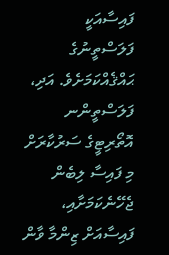ފައިސާއަކީ ފަލަސްތީނުގެ ޙައްޤެއްކަމަށެވެ. އަދި، ފަލަސްތީންނ އޮތޯރިޓީގެ ސަރުކާރަށް މި ފައިސާ ލިބެން ޖެހޭނެކަމަށާއި، ފައިސާއަށް ޒިންމާ ވާން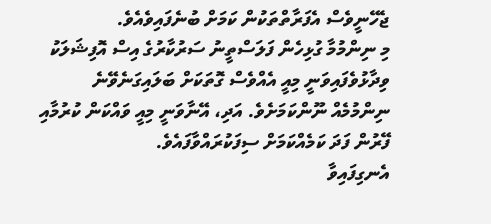ޖެހޭނީވެސް އެފަރާތްތަކުން ކަމަށް ބުނެފައިވެއެވެ.
މި ނިންމުމާ ގުޅިހެން ފަލަސްތީނު ސަރުކާރުގެ އިސް އޮފިޝަލަކު ވިދާޅުވެފައިވަނީ މިއީ އެއްވެސް ގޮތަކަށް ބަލައިގަނެވޭނެ ނިންމުމެއް ނޫންކަމަށެވެ. އަދި، އޭނާވަނީ މިއީ ވައްކަން ކުރުމާއި ފޭރުން ފަދަ ކަމެއްކަމަށް ސިފަކުރައްވާފައެވެ.
އެނގިފައިވާ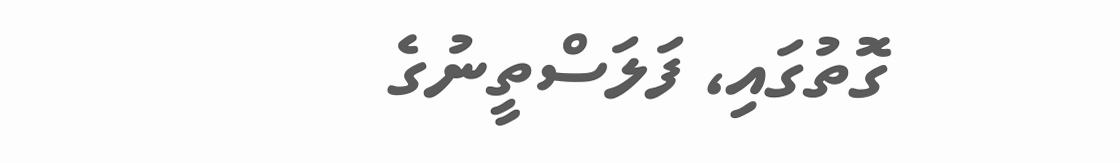ގޮތުގައި، ފަލަސްތީނުގެ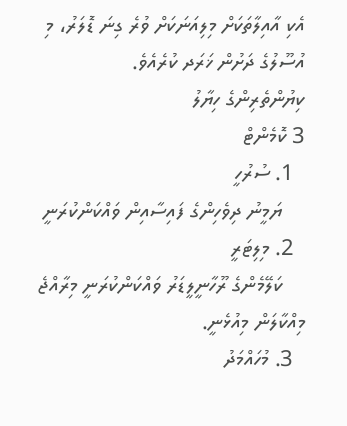އެކި އާއިލާތަކަށް މިލިއަނަކަށް ވުރެ ގިނަ ޑޮލަރު، މި އުސޫލުގެ ދަށުން ޚަރަދ ކުރެއެވެ.
ކިޔުންތެރިންގެ ހިޔާލު
3 ކޮމެންޓް
  1. ސުރުހީ
    ޔަމީނު ދިވެހިންގެ ފައިސާއިން ވައްކަންކުރަނީ
  2. މިލިޓަރީ
    ކަލޭމެންގެ ރޫހާނީލީޑަރު ވައްކަންކުރަނީ މިރާއްޖެ މިއްކާލަން މިއުޅެނީ.
  3. މުހައްމަދު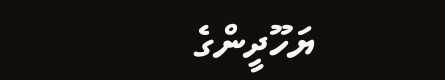ޔަހޫދީންގެ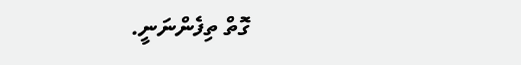ގޮތް ތިފެންނަނީ.